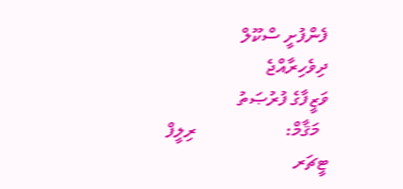ފެންފުށީ ސްކޫލް
ދިވެހިރާއްޖެ
ވަޒީފާގެ ފުރުޞަތު
  މަޤާމް:                   ރިލީފް ޓީޗަރ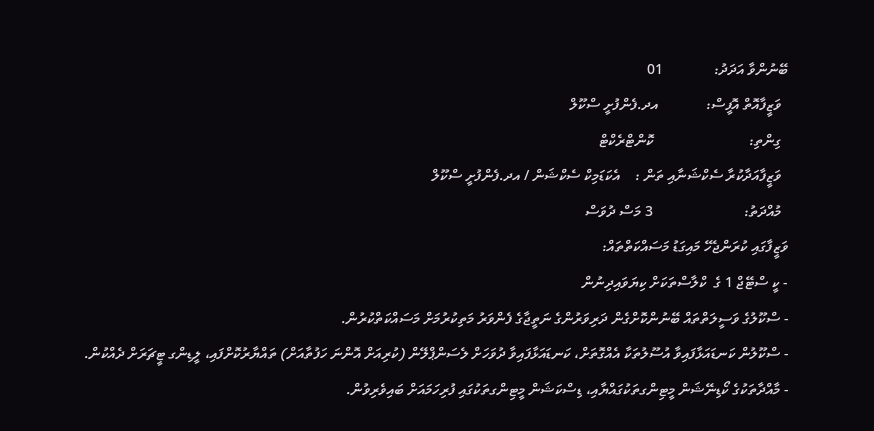ބޭނުންވާ އަދަދު:              01
  ވަޒީފާއޮތް އޮފީސް:             އދ.ފެންފުށީ ސްކޫލް
  ގިންތި:                          ކޮންޓްރެކްޓް
  ވަޒީފާއަދާކުރާ ސެކްޝަނާއި ތަން :    އެކަޑަމިކް ސެކްޝަން / އދ.ފެންފުށީ ސްކޫލް
  މުއްދަތު:                         3 މަސް ދުވަސް
ވަޒީފާގައި ކުރަންޖެހޭ މައިގަޑު މަސައްކަތްތައް:
- ކީ ސްޓޭޖް 1 ގެ  ކްލާސްތަކަށް ކިޔަވައިދިނުން
- ސްކޫލުގެ ވަސީލަތްތައް ބޭނުންކޮށްގެން ދަރިވަރުންގެ ނަތީޖާގެ ފެންވަރު މަތިކުރުމަށް މަސައްކަތްކުރުން.
- ސްކޫލުން ކަނޑައަޅާފައިވާ އުސޫލުތަކާ އެއްގޮތަށް، ކަނޑައަޅާފައިވާ ދުވަހަށް ލެސަންޕްލޭން (ކުރިއަށް އޮންނަ ހަފުތާއަށް) ތައްޔާރުކޮށްފައި، ލީޑިންގ ޓީޗަރަށް ދެއްކުން.
- މާއްދާތަކުގެ ކޯޑިނޭޝަން މީޓިންގތަކުގައްޔާއި، ޑިސްކަޝަން މީޓިންގތަކުގައި ފުރިހަމައަށް ބައިވެރިވުން.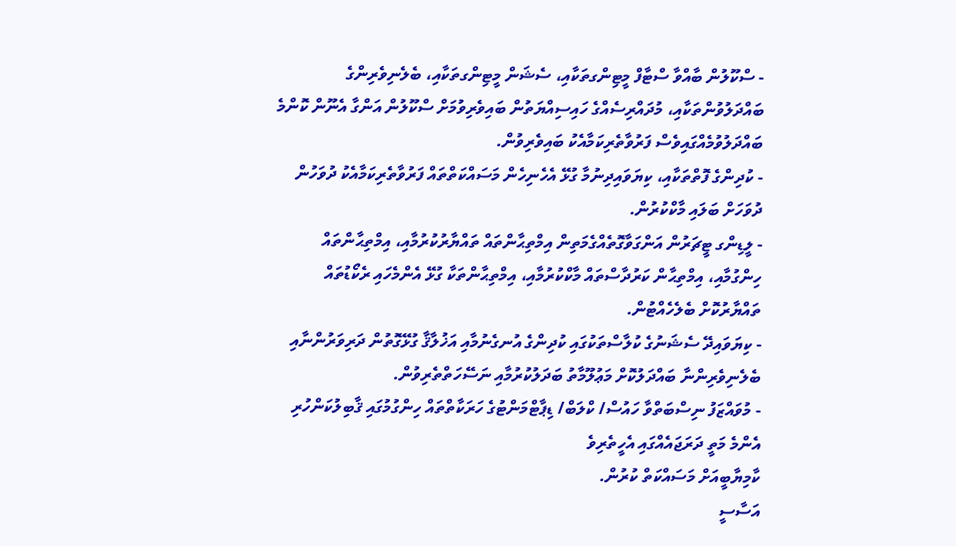- ސްކޫލުން ބާއްވާ ސްޓާފް މީޓިންގތަކާއި، ސެޝަން މީޓިންގތަކާއި، ބެލެނިވެރިންގެ ބައްދަލުވުންތަކާއި، މުދައްރިސެއްގެ ހައިސިއްޔަތުން ބައިވެރިވުމަށް ސްކޫލުން އަންގާ އެނޫން ކޮންމެ ބައްދަލުވުމެއްގައިވެސް ފަރުވާތެރިކަމާއެކު ބައިވެރިވުން.
- ކުދިންގެ ފޮތްތަކާއި، ކިޔަވައިދިނުމާ ގުޅޭ އެހެނިހެން މަސައްކަތްތައް ފަރުވާތެރިކަމާއެކު ދުވަހުން ދުވަހަށް ބަލައި މާކްކުރުން.
- ލީޑިންގ ޓީޗަރުން އަންގަވާގޮތެއްގެމަތިން އިމްތިޙާންތައް ތައްޔާރުކުރުމާއި، އިމްތިޙާންތައް ހިންގުމާއި، އިމްތިޙާން ކަރުދާސްތައް މާކްކުރުމާއި، އިމްތިޙާންތަކާ ގުޅޭ އެންމެހައި ރެކޯޑުތައް ތައްޔާރުކޮށް ބެލެހެއްޓުން.
- ކިޔަވައިދޭ ސެޝަނުގެ ކުލާސްތަކުގައި ކުދިންގެ އުނގެނުމާއި އަޚުލާޤާ ގުޅޭގޮތުން ދަރިވަރުންނާއި ބެލެނިވެރިންނާ ބައްދަލުކޮށް މަޢުލޫމާތު ބަދަލުކުރުމާއި ނަސޭހަތްތެރިވުން.
- މުވައްޒަފު ނިސްބަތްވާ ހައުސް/ ކްލަބް/ ޑިޕާޓްމަންޓުގެ ހަރަކާތްތައް ހިންގުމުގައި ޤާބިލުކަންހުރި އެންމެ މަތީ ދަރަޖައެއްގައި އެހީތެރިވެ
ކާމިޔާބީއަށް މަސައްކަތް ކުރުން.
އަސާސީ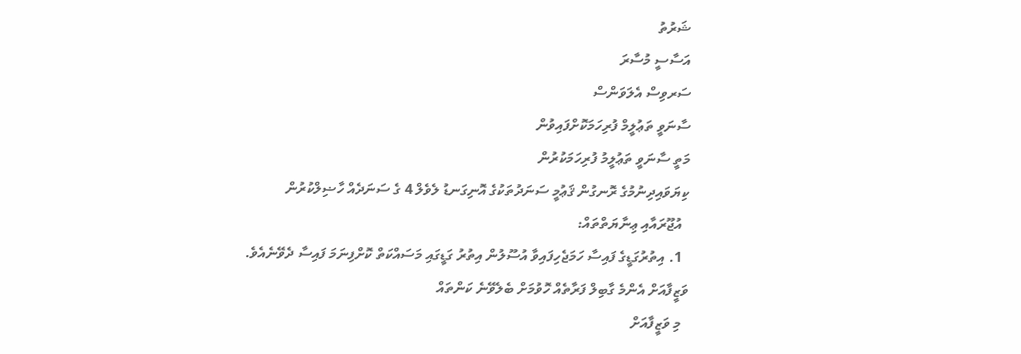ޝަރުތު
އަސާސީ މުސާރަ
ސަރވިސް އެލަވަންސް
ސާނަވީ ތަޢުލީމް ފުރިހަމަކޮށްފައިވުން
މަތީ ސާނަވީ ތަޢުލީމު ފުރިހަމަކުރުން
ކިޔަވައިދިނުމުގެ ރޮނގުން ޤަޢުމީ ސަނަދުތަކުގެ އޮނިގަނޑު ލެވެލް 4 ގެ ސަނަދެއް ހާޟިލްކުރުން
  އުޖޫރައާއި ޢިނާޔަތްތައް:
  1. އިތުރުގަޑީގެ ފައިސާ ހަމަޖެހިފައިވާ އުސޫލުން އިތުރު ގަޑީގައި މަސައްކަތް ކޮށްފިނަމަ ފައިސާ ދެވޭނެއެވެ.
ވަޒީފާއަށް އެންމެ ގާބިލް ފަރާތެއް ހޮވުމަށް ބެލެވޭނެ ކަންތައް
  މި ވަޒީފާއަށް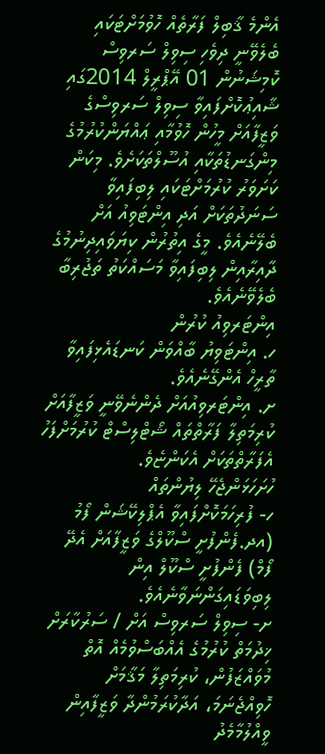އެންމެ ޤާބިލް ފަރާތެއް ހޮވުމަށްޓަކައި ބެލެވޭނީ ދިވެހި ސިވިލް ސަރވިސް ކޮމިޝަނުން 01 އޭޕްރީލް 2014ގައި ޝާއިޢުކޮށްފައިވާ ސިވިލް ސަރވިސްގެ ވަޒީފާއަށް މީހުން ހޮވުމާއި ޢައްޔަންކުރުމުގެ މިންގަނޑުތަކާއި އުސޫލްތަކަށެވެ. މިކަން ކަށަވަރު ކުރުމަށްޓަކައި ލިބިފައިވާ ސަނަދުތަކަށް އަދި އިންޓަވިއު އަށް ބެލޭނެއެވެ. މީގެ އިތުރުން ކިޔަވައިދިނުމުގެ ދާއިރާއިން ލިބިފައިވާ މަސައްކަތު ތަޖުރިބާ ބެލެވޭނެއެވެ.
އިންޓަރވިއު ކުރުން
ހ. އިންޓަވިޔު ބާއްވަން ކަނޑައެޅިފައިވާ ތާރީހް އެންގޭނެއެވެ.
ށ. އިންޓަރވިއުއަށް ދެންނެވޭނީ ވަޒީފާއަށް ކުރިމަތިލާ ފަރާތްތައް ޝޯޓްލިސްޓް ކުރުމަށްފަހު އެފަރާތްތަކަށް އެކަންޏެވެ.
ހުށަހަޅަންޖެހޭ ލިޔުންތައް
ހ- ފުރިހަމަކޮށްފައިވާ އެޕްލިކޭޝަން ފޯމު (އދ.ފެންފުށީ ސްކޫލްގެ ވަޒީފާއަށް އެދޭ ފޯމް) ފެންފުށީ ސްކޫލް އިން ލިބިވަޑައިގަންނަވާނެއެވެ.
ށ- ސިވިލް ސަރވިސް އަށް / ސަރުކާރަށް ޚިދުމަތް ކުރުމުގެ އެއްބަސްވުމެއް އޮތް މުވައްޒަފުން، ކުރިމަތިލާ މަޤާމަށް ހޮވިއްޖެނަމަ، އަދާކުރަމުންދާ ވަޒީފާއިން ވީއްލުމާމެދު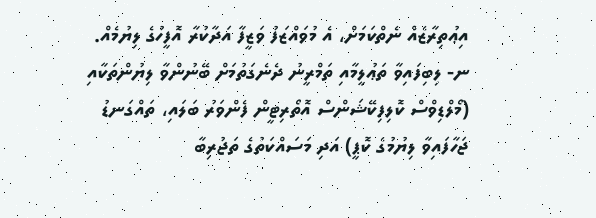އިޢުތިރާޒެއް ނެތްކަމަށް، އެ މުވައްޒަފު ވަޒީފާ އަދާކުރާ އޮފީހުގެ ލިޔުމެއް.
ނ- ލިބިފައިވާ ތަޢުލީމާއި ތަމްރީނު ދެނެގަތުމަށް ބޭނުންވާ ލިޔުންތަކާއި (މޯލްޑިވްސް ކޮލިފިކޭޝަންސް އޮތޯރިޓީން ފެންވަރު ބަލައި، ތައްގަނޑު ޖަހާފައިވާ ލިޔުމުގެ ކޮޕީ) އަދި މަސައްކަތުގެ ތަޖުރިބާ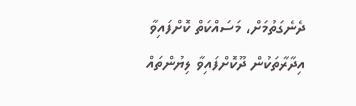ދެނެގަތުމަށް، މަސައްކަތް ކޮށްފައިވާ އިދާރާތަކުން ދޫކޮށްފައިވާ ލިޔުންތައް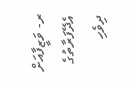ރ- ވަޒީފާއަށް އެދޭފަރާތުގެ ދިވެހި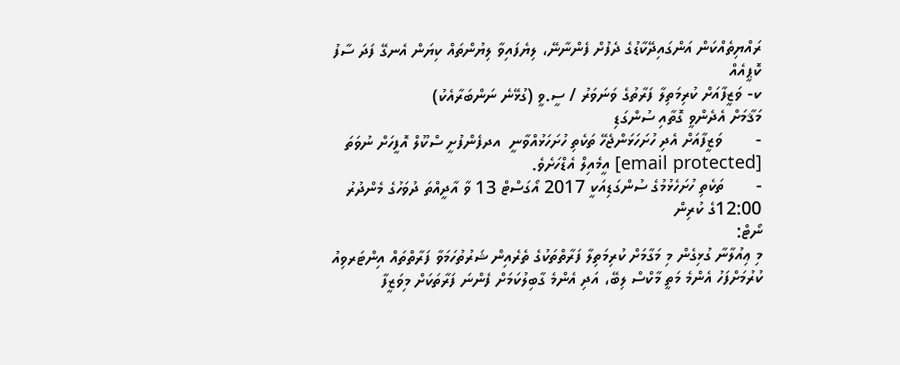ރައްޔިތެއްކަން އަންގައިދޭކާޑުގެ ދެފުށް ފެންނާނޭ، ލިޔެފައިވާ ލިޔުންތައް ކިޔަން އެނގޭ ފަދަ ސާފު ކޮޕީއެއް
ކ- ވަޒީފާއަށް ކުރިމަތިލާ ފަރާތުގެ ވަނަވަރު / ސީ.ވީ (ގުޅޭނެ ނަންބަރާއެކު)
މަޤާމަށް އެދެންވީ ގޮތާއި ސުންގަޑި
-       ވަޒީފާއަށް އެދި ހުށަހަޅަންޖެހޭ ތަކެތި ހުށަހަޅުއްވާނީ  އދފެންފުށީ ސްކޫލް އޮފީހަށް ނުވަތަ [email protected] އީމެއިލް އެޑްހަށެވެ.
-       ތަކެތި ހުށަހެޅުމުގެ ސުންގަޑިއަކީ 2017 އޯގަސްޓް 13 ވާ އާދީއްތަ ދުވަހުގެ މެންދުރު  12:00ގެ ކުރިން
ނޯޓް:
މި ޢިއުލާނާ ގުޅިގެން މި މަގާމަށް ކުރިމަތިލާ ފަރާތްތަކުގެ ތެރެއިން ޝަރުތުހަމަވާ ފަރާތްތައް އިންޓަރވިއު ކުރުމަށްފަހު އެންމެ މަތީ މާކްސް ލިބޭ، އަދި އެންމެ ގާބިލުކަމަށް ފެންނަ ފަރާތަކަށް މިވަޒީފާ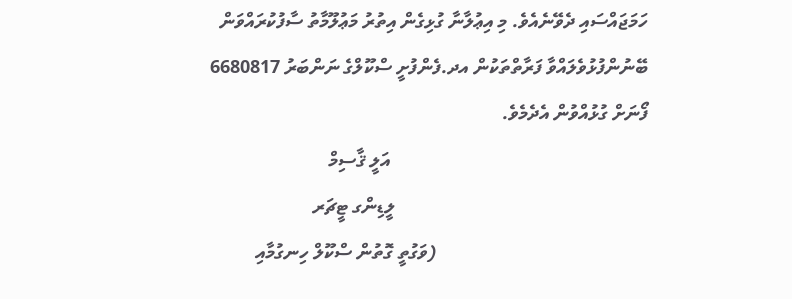ހަމަޖައްސައި ދެވޭނެއެވެ. މި އިޢުލާނާ ގުޅިގެން އިތުރު މަޢުލޫމާތު ސާފުކުރައްވަން ބޭނުންފުޅުވެލައްވާ ފަރާތްތަކުން އދ.ފެންފުށީ ސްކޫލްގެ ނަންބަރު 6680817 ފޯނަށް ގުޅުއްވުން އެދެމެވެ.
                                                       އަލީ ޤާސިމް
                                                      ލީޑިންގ ޓީޗަރ
                                             (ވަގުތީ ގޮތުން ސްކޫލް ހިނގުމާއި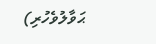ޙަވާލުވެހުރި)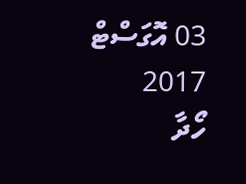03 އޮގަސްޓް 2017
ހޯދާ